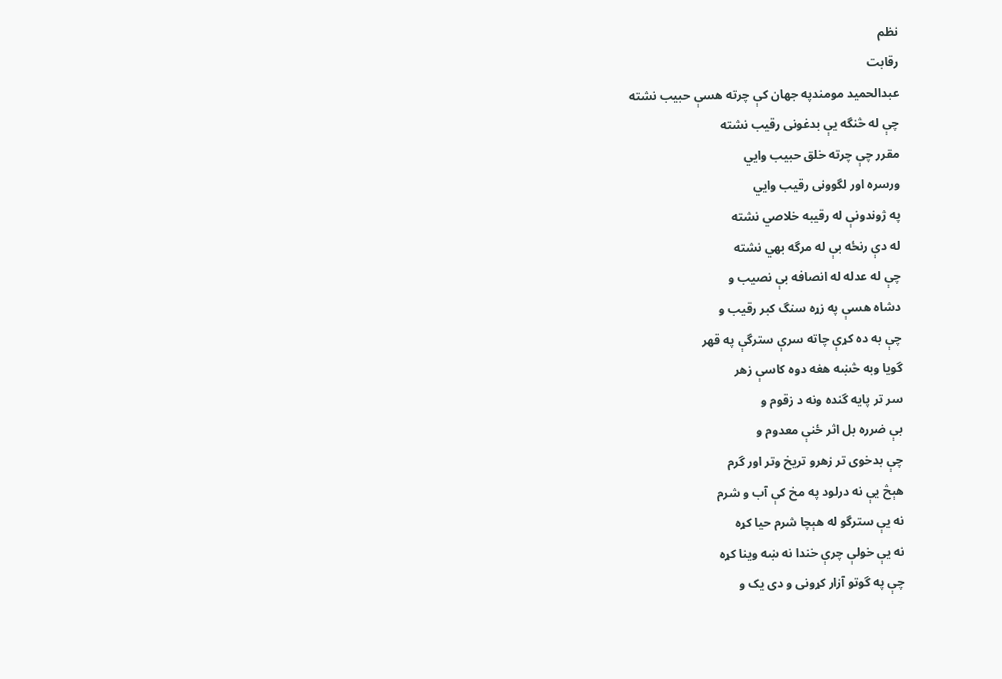نظم
رقابت
عبدالحمید مومندپه جهان کې چرته هسې حبيب نشته
چې له څنگه يې بدغونی رقيب نشته
مقرر چې چرته خلق حبيب وايي
ورسره اور لگوونی رقيب وايي
په ژوندونې له رقيبه خلاصي نشته
له دې رنځه بې له مرگه بهي نشته
چې له عدله له انصافه بې نصيب و
دشاه هسې په زړه سنگ کبر رقيب و
چې به ده کړې چاته سرې سترگې په قهر
گويا وبه څښه هغه دوه کاسې زهر
سر تر پايه گنده ونه د زقوم و
بې ضرره بل اثر ځنې معدوم و
چې بدخوی تر زهرو تريخ وتر اور گرم
هېڅ يې نه درلود په مخ کې آب و شرم
نه يې سترگو له هېچا شرم حيا کړه
نه يې خولې چرې خندا نه ښه وينا کړه
چې په گوتو آزار کړونی و دی يک و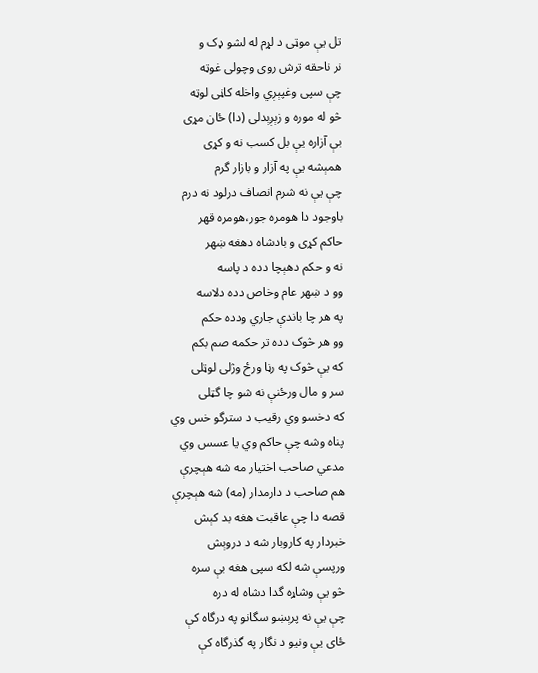تل يې موټی د لړم له لشو ډک و
نر ناحقه ترش روی وچولی غوټه
چې سپی وغپېږي واخله کاڼی لوټه
څو له موره و زېږېدلی (دا) ځان مړی
بې آزاره يې بل کسب نه و کړی
همېشه يې په آزار و بازار گرم
چې يې نه شرم انصاف درلود نه درم
باوجود دا هومره جور،هومره قهر
حاکم کړی و بادشاه دهغه ښهر
نه و حکم دهېچا دده د پاسه
وو د ښهر عام وخاص دده دلاسه
په هر چا باندې جاري ودده حکم
وو هر څوک دده تر حکمه صم بکم
که يې څوک په رڼا ورځ وژلی لوټلی
سر و مال ورځنې نه شو چا گټلی
که دخسو وي رقيب د سترگو خس وي
پناه وشه چې حاکم وي يا عسس وي
مدعي صاحب اختيار مه شه هېچرې
هم صاحب د دارمدار (مه) شه هېچرې
قصه دا چې عاقبت هغه بد کېش
خبردار په کاروبار شه د دروېش
ورپسې شه لکه سپی هغه بې سره
څو يې وشاړه گدا دشاه له دره
چې يې نه پرېښو سگانو په درگاه کې
ځای يې ونيو د نگار په گذرگاه کې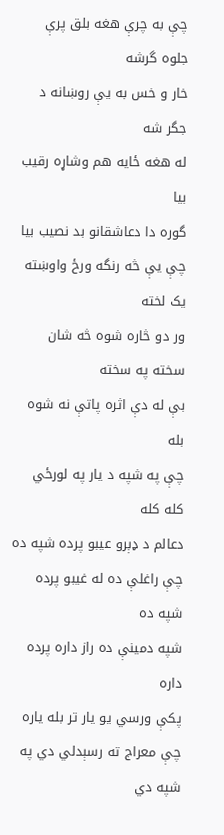چې به چرې هغه بلق پرې جلوه گرشه
خار و خس به يې روښانه د جگر شه
له هغه ځايه هم وشاړه رقيب بيا
گوره دا دعاشقانو بد نصيب بيا
چې يې څه رنگه ورځ واوښته يک لخته
ور دو څاره شوه څه شان سخته په سخته
بې له دې اثره پاتې نه شوه بله
چې په شپه د يار په لورځي کله کله
دعالم د ډېرو عيبو پرده شپه ده
چې راغلې ده له غيبو پرده شپه ده
شپه دمينې ده راز داره پرده داره
پکې ورسي يو يار تر بله ياره
چې معراج ته رسېدلي دي په شپه دي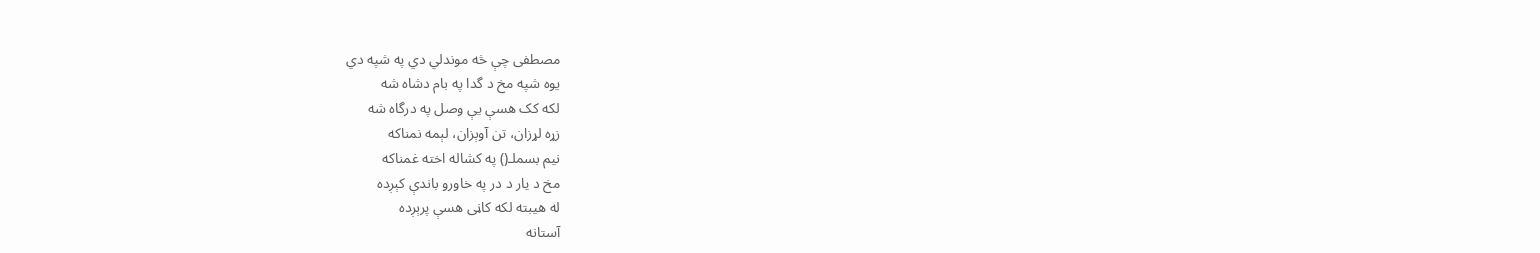مصطفی چې څه موندلي دي په شپه دي
يوه شپه مخ د گدا په بام دشاه شه
لکه کک هسې يې وصل په درگاه شه
زړه لړزان، تن آوېزان، لېمه نمناکه
نيم بسملـ() په کشاله اخته غمناکه
مخ د يار د در په خاورو باندې کېږده
له هيبته لکه کاڼی هسې پرېږده
آستانه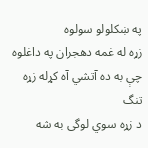په ښکلولو سولوه
زړه له غمه دهجران په داغلوه
چې به ده آتشي آه کړله زړه تنگ
د زړه سوي لوگی به شه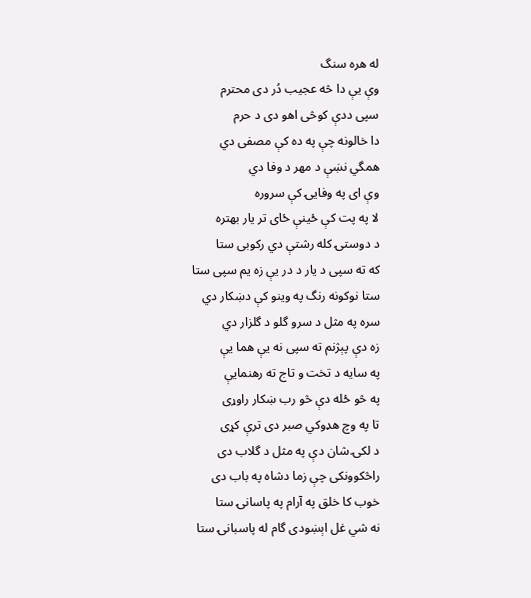له هره سنگ
وې يې دا څه عجيب دُر دی محترم
سپی ددې کوڅی اهو دی د حرم
دا خالونه چې په ده کې مصفی دي
همگي نښې د مهر د وفا دي
وې ای په وفايۍ کې سروره
لا په پت کې ځينې ځای تر يار بهتره
د دوستۍ کله رشتې دي رکوبی ستا
که ته سپی د يار د در يې زه يم سپی ستا
ستا نوکونه رنگ په وينو کې دښکار دي
سره په مثل د سرو گلو د گلزار دي
زه دې پېژنم ته سپی نه يې هما يې
په سايه د تخت و تاج ته رهنمايې
په څو ځله دې څو رب ښکار راوړی
تا په وچ هډوکي صبر دی ترې کړی
د لکۍ شان دې په مثل د گلاب دی
راڅکوونکی چې زما دشاه په باب دی
خوب کا خلق په آرام په پاسانۍ ستا
نه شي غل اېښودی گام له پاسبانۍ ستا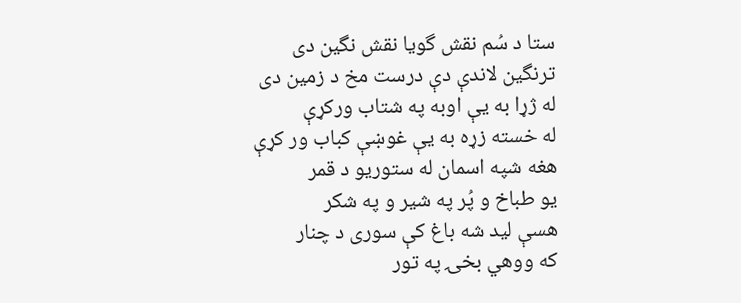ستا د سُم نقش گويا نقش نگين دی
ترنگين لاندې دې درست مخ د زمين دی
له ژړا به يې اوبه په شتاب ورکړې
له خسته زړه به يې غوښې کباب ور کړې
هغه شپه اسمان له ستوريو د قمر
يو طباخ و پُر په شير و په شکر
هسې ليد شه باغ کې سوری د چنار
که ووهي بخۍ په تور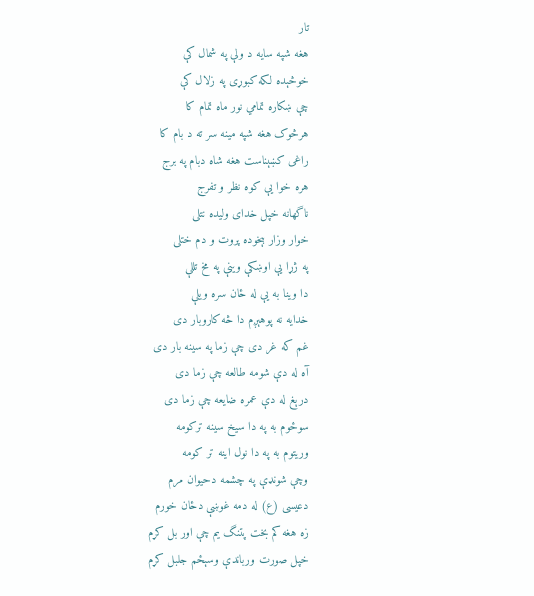تار
هغه شپه سايه د ولې په شمال کې
خوڅېده لکه کبوړی په زلال کې
چې ښکاره تمامي نور ماه تمام کا
هرڅوک هغه شپه مينه سر ته د بام کا
راغی کښېناست هغه شاه دبام په برج
هره خوا يې کوه نظر و تفرج
ناگهانه خپل خدای وليده نتلی
خوار وزار بېخوده پروت و دم ختلی
په ژړا يې اوښکې وينې په مخ تللې
دا وينا به يې له ځان سره ويلې
خدايه نه پوهېږم دا څه کاروبار دی
غم که غر دی چې زما په سينه بار دی
آه له دې شومه طالعه چې زما دی
درېغ له دې عمره ضايعه چې زما دی
سوځوم به په دا سيخ سينه ترکومه
وريتوم به په دا نول اينه تر کومه
وچې شونډې په چشمه دحيوان مرم
دعيسی (ع) له دمه غوښې دځان خورم
زه هغه کم بخت پتنگ يم چې اور بل کړم
خپل صورت ورباندې وسېځم جلبل کړم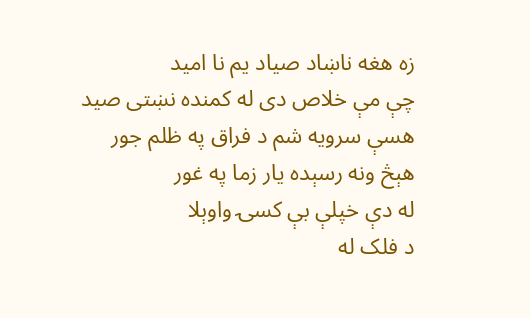زه هغه ناښاد صياد يم نا اميد
چې مې خلاص دی له کمنده نښتی صيد
هسې سرويه شم د فراق په ظلم جور
هېڅ ونه رسېده يار زما په غور
له دې خپلې بې کسۍ واوېلا
د فلک له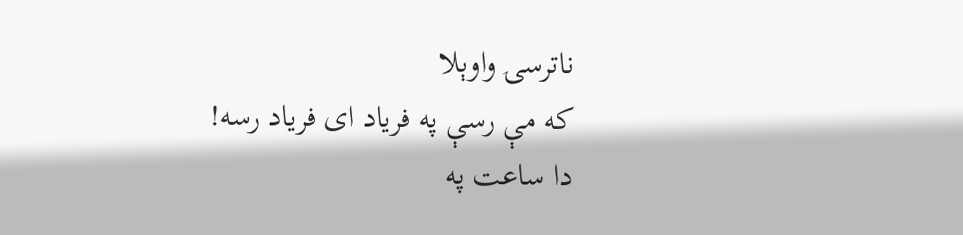ناترسۍ واوېلا
که مې رسې په فرياد ای فرياد رسه!
دا ساعت په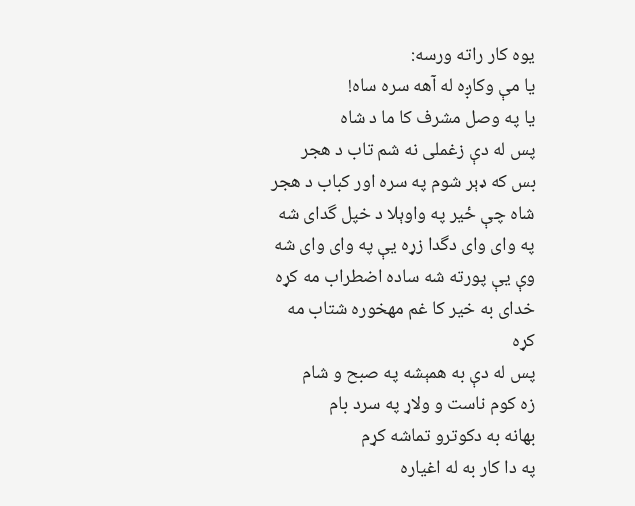يوه کار راته ورسه:
يا مې وکاږه له آهه سره ساه!
يا په وصل مشرف کا ما د شاه
پس له دې زغملی نه شم تاب د هجر
بس که ډېر شوم په سره اور کباب د هجر
شاه چې ځير په واوېلا د خپل گدای شه
په وای وای دگدا زړه يې په وای وای شه
وې يې پورته شه ساده اضطراب مه کړه
خدای به خير کا غم مهخوره شتاب مه کړه
پس له دې به همېشه په صبح و شام
زه کوم ناست و ولاړ په سرد بام
بهانه به دکوترو تماشه کړم
په دا کار به له اغياره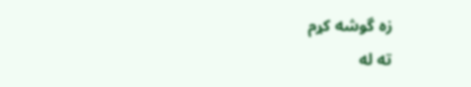زه گوشه کړم
ته له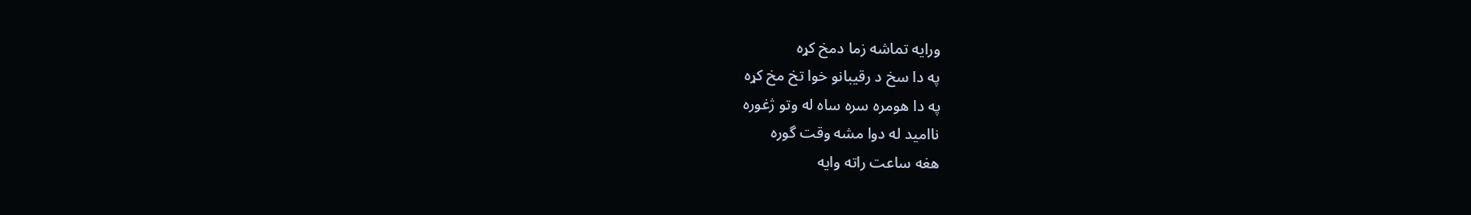ورايه تماشه زما دمخ کړه
په دا سخ د رقيبانو خوا تخ مخ کړه
په دا هومره سره ساه له وتو ژغوره
نااميد له دوا مشه وقت گوره
هغه ساعت راته وايه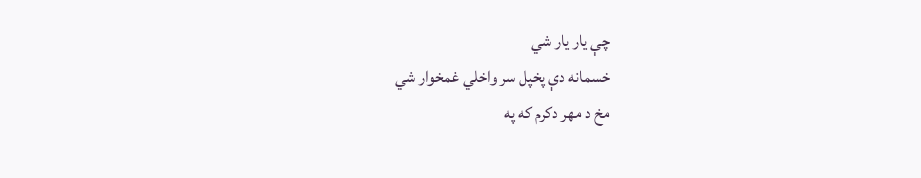چې يار يار شي
خسمانه دې پخپل سر واخلي غمخوار شي
مخ د مهر دکرم که په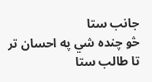جانب ستا
څو چنده شي په احسان تر تا طالب ستا